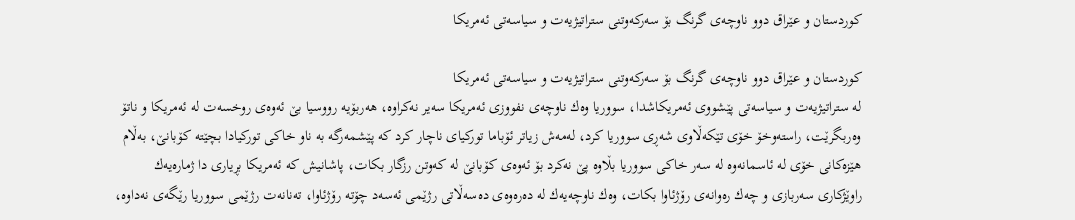كوردستان و عێراق دوو ناوچەی گرنگ بۆ سەركەوتنی ستراتیژیەت و سیاسەتی ئەمریكا

كوردستان و عێراق دوو ناوچەی گرنگ بۆ سەركەوتنی ستراتیژیەت و سیاسەتی ئەمریكا
لە ستراتیژیەت و سیاسەتی پێشووی ئەمریكاشدا، سووریا وەك ناوچەی نفووزی ئەمریكا سەیر نەكراوە، هەربۆیە رووسیا بێ ئەوەی روخسەت لە ئەمریكا و ناتۆ وەربگرێت، راستەوخۆ خۆی تێكەڵاوی شەڕی سووریا كرد، لەمەش زیاتر ئۆباما توركیای ناچار كرد كە پێشمەرگە بە ناو خاكی توركیادا بچێتە كۆبانێ، بەڵام هێزەكانی خۆی لە ئاسمانەوە لە سەر خاكی سووریا بڵاوە پێ نەكرد بۆ ئەوەی كۆبانێ لە كەوتن رزگار بكات، پاشانیش كە ئەمریكا بڕیاری دا ژمارەیەك راوێژكاری سەربازی و چەك رەوانەی رۆژئاوا بكات، وەك ناوچەیەك لە دەرەوەی دەسەڵاتی رژێمی ئەسەد چۆتە رۆژئاوا، تەنانەت رژێمی سووریا رێگەی نەداوە،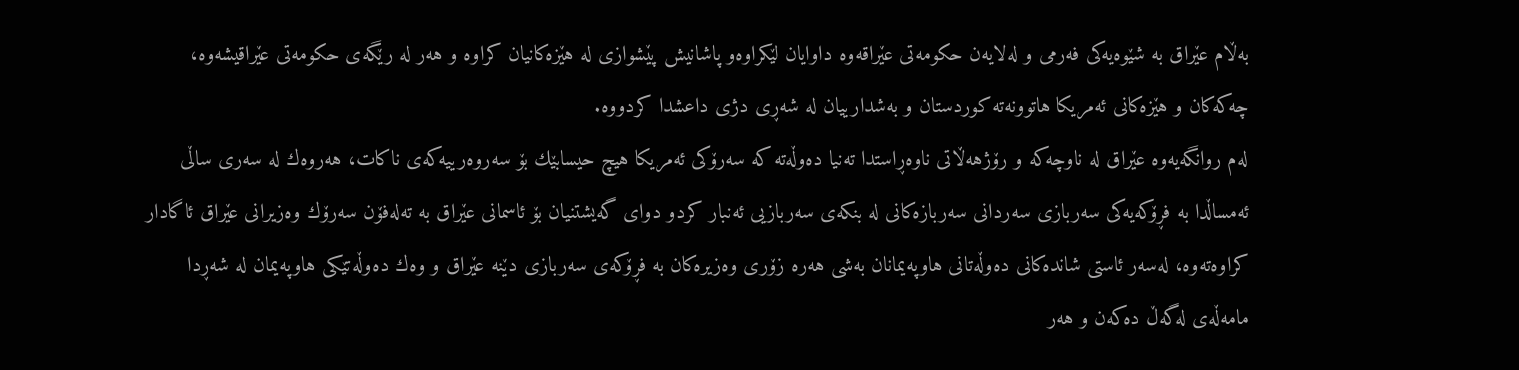بەڵام عێراق بە شێوەیەكی فەرمی و لەلایەن حكومەتی عێراقەوە داوایان لێكراوەو پاشانیش پێشوازی لە هێزەكانیان كراوە و هەر لە رێگەی حكومەتی عێراقیشەوە، چەكەكان و هێزەكانی ئەمریكا هاتوونەتە كوردستان و بەشدارییان لە شەڕی دژی داعشدا كردووە.
لەم روانگەیەوە عێراق لە ناوچەكە و رۆژهەڵاتی ناوەڕاستدا تەنیا دەوڵەتە كە سەرۆكی ئەمریكا هیچ حیسابێك بۆ سەروەرییەكەی ناكات، هەروەك لە سەری ساڵی ئەمساڵدا بە فڕۆكەیەكی سەربازی سەردانی سەربازەكانی لە بنكەی سەربازیی ئەنبار كردو دوای گەیشتنیان بۆ ئاسمانی عێراق بە تەلەفۆن سەرۆك وەزیرانی عێراق ئاگادار كراوەتەوە، لەسەر ئاستی شاندەكانی دەوڵەتانی هاوپەیمانان بەشی هەرە زۆری وەزیرەكان بە فڕۆكەی سەربازی دێنە عێراق و وەك دەوڵەتێكی هاوپەیمان لە شەڕدا مامەڵەی لەگەڵ دەكەن و هەر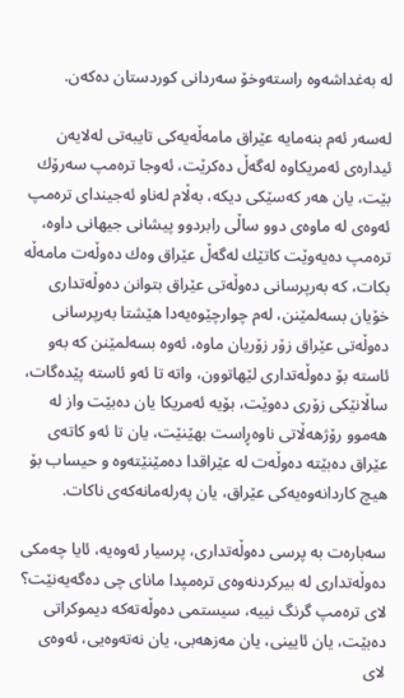لە بەغداشەوە راستەوخۆ سەردانی كوردستان دەكەن.

لەسەر ئەم بنەمایە عێراق مامەڵەیەكی تایبەتی لەلایەن ئیدارەی ئەمریكاوە لەگەڵ دەكرێت، ئەوجا ترەمپ سەرۆك بێت، یان هەر كەسێكی دیكە، بەڵام لەناو ئەجیندای ترەمپ ئەوەی لە ماوەی دوو ساڵی رابردوو پیشانی جیهانی داوە، ترەمپ دەیەوێت كاتێك لەگەڵ عێراق وەك دەوڵەت مامەڵە بكات، كە بەرپرسانی دەوڵەتی عێراق بتوانن دەوڵەتداری خۆیان بسەلمێنن، لەم چوارچێوەیەدا هێشتا بەرپرسانی دەوڵەتی عێراق زۆر زۆریان ماوە، ئەوە بسەلمێنن كە بەو ئاستە بۆ دەوڵەتداری لێهاتوون، واتە تا ئەو ئاستە پێدەگات، ساڵانێكی زۆری دەوێت، بۆیە ئەمریكا یان دەبێت واز لە هەموو رۆژهەڵاتی ناوەڕاست بهێنێت، یان تا ئەو كاتەی عێراق دەبێتە دەوڵەت لە عێراقدا دەمێنێتەوە و حیساب بۆ هیچ كاردانەوەیەكی عێراق، یان پەرلەمانەكەی ناكات.

سەبارەت بە پرسی دەوڵەتداری، پرسیار ئەوەیە، ئایا چەمكی دەوڵەتداری لە بیركردنەوەی ترەمپدا مانای چی دەگەیەنێت؟ لای ترەمپ گرنگ نییە، سیستمی دەوڵەتەكە دیموكراتی دەبێت، یان ئایینی، یان مەزهەبی، یان نەتەوەیی، ئەوەی لای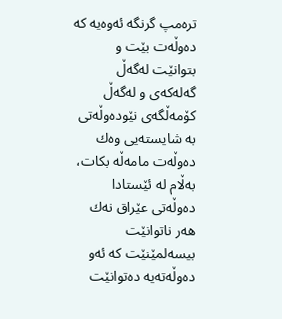ترەمپ گرنگە ئەوەیە كە دەوڵەت بێت و بتوانێت لەگەڵ گەلەكەی و لەگەڵ كۆمەڵگەی نێودەوڵەتی بە شایستەیی وەك دەوڵەت مامەڵە بكات، بەڵام لە ئێستادا دەوڵەتی عێراق نەك هەر ناتوانێت بیسەلمێنێت كە ئەو دەوڵەتەیە دەتوانێت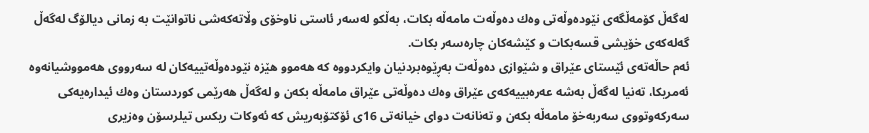لەگەڵ كۆمەڵگەی نێودەوڵەتی وەك دەوڵەت مامەڵە بكات، بەڵكو لەسەر ئاستی ناوخۆی وڵاتەكەشی ناتوانێت بە زمانی دیالۆگ لەگەڵ گەلەكەی خۆیشی قسەبكات و كێشەكان چارەسەر بكات.
ئەم حاڵەتەی ئێستای عێراق و شێوازی دەوڵەت بەڕێوەبردنیان وایكردووە كە هەموو هێزە نێودەوڵەتییەكان لە سەرووی هەمووشیانەوە ئەمریكا، تەنیا لەگەڵ بەشە عەرەبییەكەی عێراق وەك دەوڵەتی عێراق مامەڵە بكەن و لەگەڵ هەرێمی كوردستان وەك ئیدارەیەكی سەركەوتووی سەربەخۆ مامەڵە بكەن و تەنانەت دوای خیانەتی 16ی ئۆكتۆبەریش كە ئەوكات ریكس تیلرسۆن وەزیری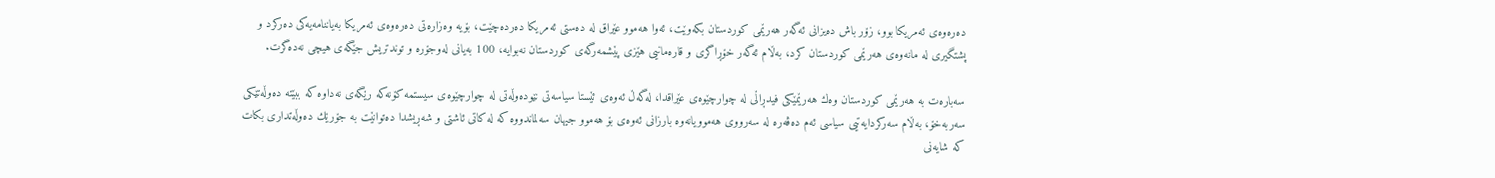دەرەوەی ئەمریكا بوو، زۆر باش دەیزانی ئەگەر هەرێمی كوردستان بكەوێت، ئەوا هەموو عێراق لە دەستی ئەمریكا دەردەچێت، بۆیە وەزارەتی دەرەوەی ئەمریكا بەیاننامەیەكی دەركرد و پشتگیری لە مانەوەی هەرێمی كوردستان كرد، بەڵام ئەگەر خۆڕاگری و قارەمانیی هێزی پێشمەرگەی كوردستان نەبوایە، 100 بەیانی لەوجۆرە و توندتریش جێگەی هیچی نەدەگرت.

سەبارەت بە هەرێمی كوردستان وەك هەرێمێكی فیدڕاڵی لە چوارچێوەی عێراقدا، لەگەڵ ئەوەی ئێستا سیاسەتی نێودەوڵەتی لە چوارچێوەی سیستمە كۆنەكە رێگەی نەداوە كە ببێتە دەوڵەتێكی سەربەخۆ، بەڵام سەركردایەتیی سیاسی ئەم دەڤەرە لە سەرووی هەموویانەوە بارزانی ئەوەی بۆ هەموو جیهان سەلماندووە كە لە كاتی ئاشتی و شەڕیشدا دەتوانێت بە جۆرێك دەوڵەتداری بكات كە شایەنی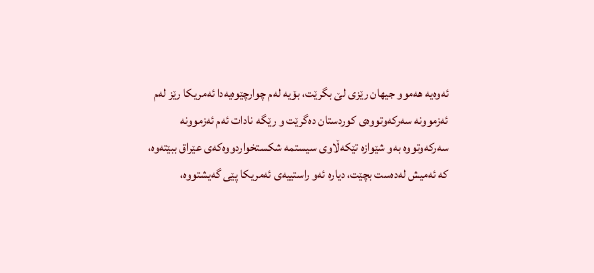ئەوەیە هەموو جیهان رێزی لێ بگرێت، بۆیە لەم چوارچێوەیەدا ئەمریكا رێز لەم ئەزموونە سەركەوتووەی كوردستان دەگرێت و رێگە نادات ئەم ئەزموونە سەركەوتووە بەو شێوازە تێكەڵاوی سیستمە شكستخواردووەكەی عێراق ببێتەوە، كە ئەمیش لەدەست بچێت، دیارە ئەو راستییەی ئەمریكا پێی گەیشتووە،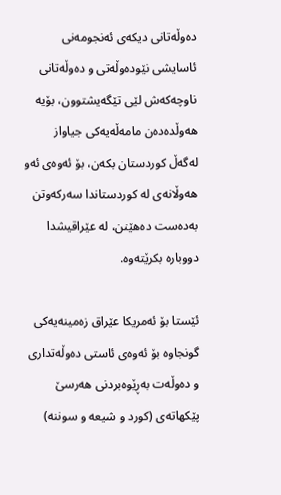دەوڵەتانی دیكەی ئەنجومەنی ئاسایشی نێودەوڵەتی و دەوڵەتانی ناوچەكەش لێی تێگەیشتوون، بۆیە هەوڵدەدەن مامەڵەیەكی جیاواز لەگەڵ كوردستان بكەن، بۆ ئەوەی ئەو هەوڵانەی لە كوردستاندا سەركەوتن بەدەست دەهێنن، لە عێراقیشدا دووبارە بكرێتەوە.

ئێستا بۆ ئەمریكا عێراق زەمینەیەكی گونجاوە بۆ ئەوەی ئاستی دەوڵەتداری و دەوڵەت بەڕێوەبردنی هەرسێ پێكهاتەی (كورد و شیعە و سوننە)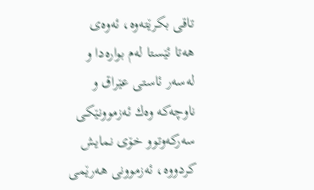تاقی بكرێتەوە، ئەوەی هەتا ئێستا لەم بوارەدا و لەسەر ئاستی عێراق و ناوچەكە وەك ئەزموونێكی سەركەوتوو خۆی نمایش كردووە، ئەزموونی هەرێمی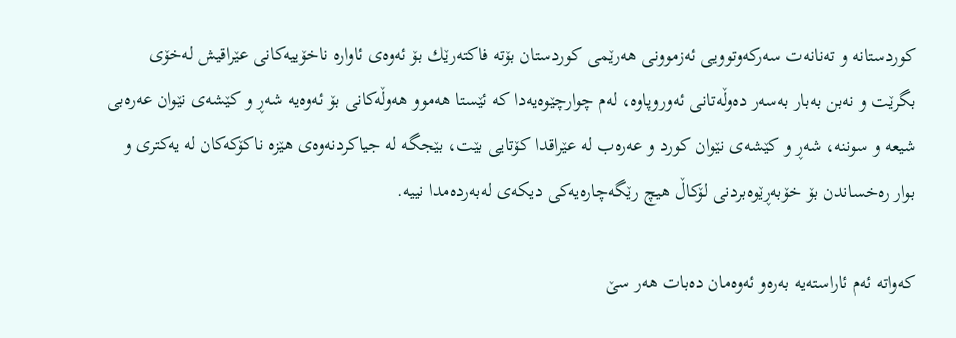كوردستانە و تەنانەت سەركەوتوویی ئەزموونی هەرێمی كوردستان بۆتە فاكتەرێك بۆ ئەوەی ئاوارە ناخۆییەكانی عێراقیش لەخۆی بگرێت و نەبن بەبار بەسەر دەوڵەتانی ئەوروپاوە، لەم چوارچێوەیەدا كە ئێستا هەموو هەوڵەكانی بۆ ئەوەیە شەڕ و كێشەی نێوان عەرەبی شیعە و سوننە، شەڕ و كێشەی نێوان كورد و عەرەب لە عێراقدا كۆتایی بێت، بێجگە لە جیاكردنەوەی هێزە ناكۆكەكان لە یەكتری و بوار رەخساندن بۆ خۆبەڕێوەبردنی لۆكاڵ هیچ رێگەچارەیەكی دیكەی لەبەردەمدا نییە.

كەواتە ئەم ئاراستەیە بەرەو ئەوەمان دەبات هەر سێ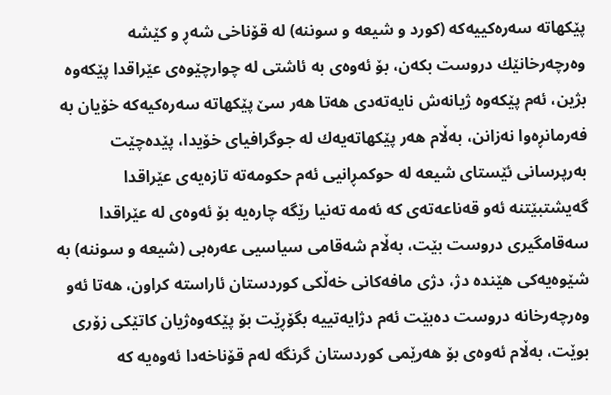پێكهاتە سەرەكییەكە (كورد و شیعە و سوننە) لە قۆناخی شەڕ و كێشە وەرچەرخانێك دروست بكەن، بۆ ئەوەی بە ئاشتی لە چوارچێوەی عێراقدا پێكەوە بژین، ئەم پێكەوە ژیانەش نایەتەدی هەتا هەر سێ پێكهاتە سەرەكیەكە خۆیان بە فەرمانڕەوا نەزانن، بەڵام هەر پێكهاتەیەك لە جوگرافیای خۆیدا، پێدەچێت بەرپرسانی ئێستای شیعە لە حوكمڕانیی ئەم حكومەتە تازەیەی عێراقدا گەیشتبێتنە ئەو قەناعەتەی كە ئەمە تەنیا رێگە چارەیە بۆ ئەوەی لە عێراقدا سەقامگیری دروست بێت، بەڵام شەقامی سیاسیی عەرەبی (شیعە و سوننە) بە شێوەیەكی هێندە دژ، دژی مافەكانی خەڵكی كوردستان ئاراستە كراون، هەتا ئەو وەرچەرخانە دروست دەبێت ئەم دژایەتییە بگۆڕێت بۆ پێكەوەژیان كاتێكی زۆری بوێت، بەڵام ئەوەی بۆ هەرێمی كوردستان گرنگە لەم قۆناخەدا ئەوەیە كە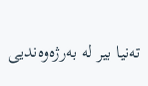تەنیا بیر لە بەرژەوەندیی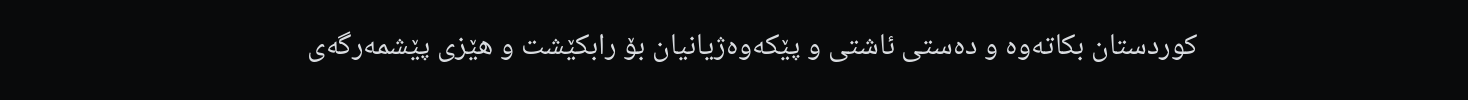كوردستان بكاتەوە و دەستی ئاشتی و پێكەوەژیانیان بۆ رابكێشت و هێزی پێشمەرگەی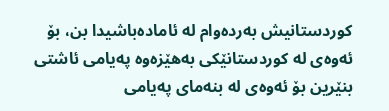كوردستانیش بەردەوام لە ئامادەباشیدا بن، بۆ ئەوەی لە كوردستانێكی بەهێزەوە پەیامی ئاشتی بنێرین بۆ ئەوەی لە بنەمای پەیامی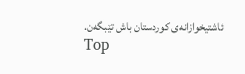ئاشتیخوازانەی كوردستان باش تێبگەن.
Top